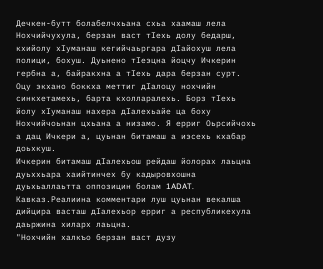Дечкен-бутт болабелчхьана схьа хаамаш лела Нохчийчухула, берзан васт тIехь долу бедарш, кхийолу хIуманаш кегийчаьргара дIайохуш лела полици, бохуш. Дуьнено тIеэцна йоцчу Ичкерин гербна а, байракхна а тIехь дара берзан сурт. Оцу экхано боккха меттиг дIалоцу нохчийн синкхетамехь, барта кхолларалехь. Борз тIехь йолу хIуманаш нахера дIалехьайе ца боху Нохчийчоьнан цхьана а низамо. Я ерриг Оьрсийчохь а дац Ичкери а, цуьнан битамаш а иэсехь кхабар доьхкуш.
Ичкерин битамаш дIалехьош рейдаш йолорах лаьцна дуьххьара хаийтинчех бу кадыровхошна дуьхьаллаьтта оппозицин болам 1ADAT. Кавказ.Реалиина комментари луш цуьнан векалша дийцира васташ дIалехьор ерриг а республикехула даьржина хиларх лаьцна.
"Нохчийн халкъо берзан васт дузу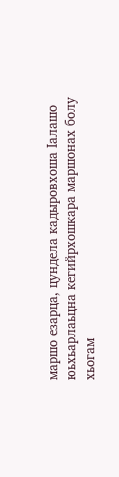маршо езарца, цундела кадыровхоша Iалашо юьхьарлаьцна кегийрхошкара маршонах болу хьогам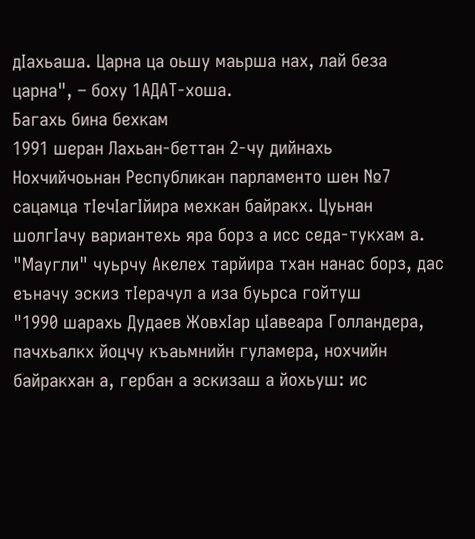дIахьаша. Царна ца оьшу маьрша нах, лай беза царна", – боху 1АДАТ-хоша.
Багахь бина бехкам
1991 шеран Лахьан-беттан 2-чу дийнахь Нохчийчоьнан Республикан парламенто шен №7 сацамца тIечIагIйира мехкан байракх. Цуьнан шолгIачу вариантехь яра борз а исс седа-тукхам а.
"Маугли" чуьрчу Акелех тарйира тхан нанас борз, дас еъначу эскиз тIерачул а иза буьрса гойтуш
"1990 шарахь Дудаев ЖовхIар цIавеара Голландера, пачхьалкх йоцчу къаьмнийн гуламера, нохчийн байракхан а, гербан а эскизаш а йохьуш: ис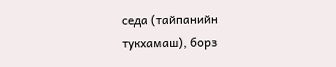седа (тайпанийн тукхамаш), борз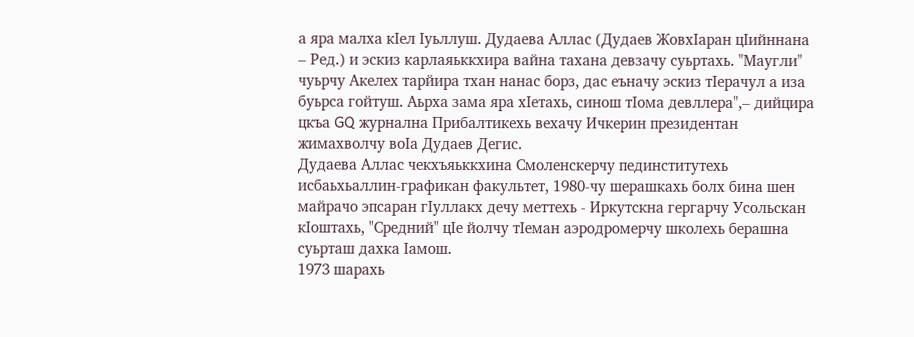а яра малха кIел Iуьллуш. Дудаева Аллас (Дудаев ЖовхIаран цIийннана – Ред.) и эскиз карлаяьккхира вайна тахана девзачу суьртахь. "Маугли" чуьрчу Акелех тарйира тхан нанас борз, дас еъначу эскиз тIерачул а иза буьрса гойтуш. Аьрха зама яра хIетахь, синош тIома девллера",– дийцира цкъа GQ журнална Прибалтикехь вехачу Ичкерин президентан жимахволчу воIа Дудаев Дегис.
Дудаева Аллас чекхъяьккхина Смоленскерчу пединститутехь исбаьхьаллин-графикан факультет, 1980-чу шерашкахь болх бина шен майрачо эпсаран гIуллакх дечу меттехь - Иркутскна гергарчу Усольскан кIоштахь, "Средний" цIе йолчу тIеман аэродромерчу школехь берашна суьрташ дахка Iамош.
1973 шарахь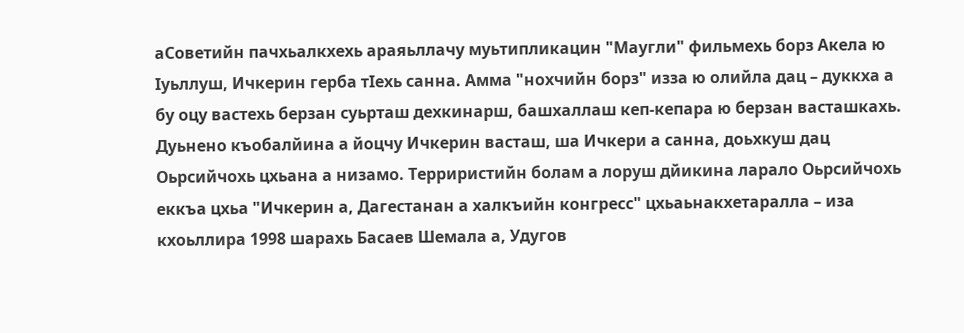аСоветийн пачхьалкхехь араяьллачу муьтипликацин "Маугли" фильмехь борз Акела ю Iуьллуш, Ичкерин герба тIехь санна. Амма "нохчийн борз" изза ю олийла дац – дуккха а бу оцу вастехь берзан суьрташ дехкинарш, башхаллаш кеп-кепара ю берзан васташкахь.
Дуьнено къобалйина а йоцчу Ичкерин васташ, ша Ичкери а санна, доьхкуш дац Оьрсийчохь цхьана а низамо. Терриристийн болам а лоруш дйикина ларало Оьрсийчохь еккъа цхьа "Ичкерин а, Дагестанан а халкъийн конгресс" цхьаьнакхетаралла – иза кхоьллира 1998 шарахь Басаев Шемала а, Удугов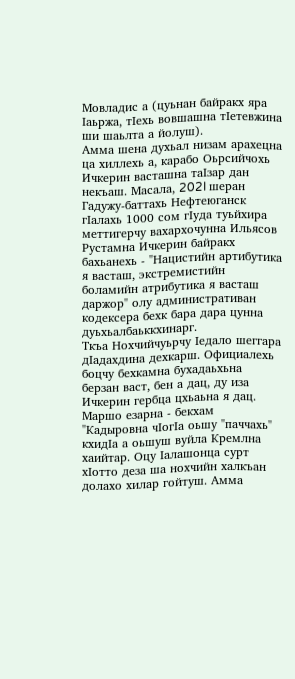Мовладис а (цуьнан байракх яра Iаьржа, тIехь вовшашна тIетевжина ши шаьлта а йолуш).
Амма шена духьал низам арахецна ца хиллехь а, карабо Оьрсийчохь Ичкерин васташна таIзар дан некъаш. Масала, 202I шеран Гадужу-баттахь Нефтеюганск гIалахь 1000 сом гIуда туьйхира меттигерчу вахархочунна Ильясов Рустамна Ичкерин байракх бахьанехь - "Нацистийн артибутика я васташ, экстремистийн боламийн атрибутика я васташ даржор" олу административан кодексера бехк бара дара цунна дуьхьалбаьккхинарг.
Ткъа Нохчийчуьрчу Iедало шеггара дIадахдина дехкарш. Официалехь боцчу бехкамна бухадаьхьна берзан васт, бен а дац, ду иза Ичкерин гербца цхьаьна я дац.
Маршо езарна - бекхам
"Кадыровна чIогIа оьшу "паччахь" кхидIа а оьшуш вуйла Кремлна хаийтар. Оцу Iалашонца сурт хIотто деза ша нохчийн халкъан долахо хилар гойтуш. Амма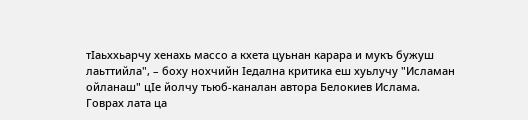тIаьххьарчу хенахь массо а кхета цуьнан карара и мукъ бужуш лаьттийла", – боху нохчийн Iедална критика еш хуьлучу "Исламан ойланаш" цIе йолчу тьюб-каналан автора Белокиев Ислама.
Говрах лата ца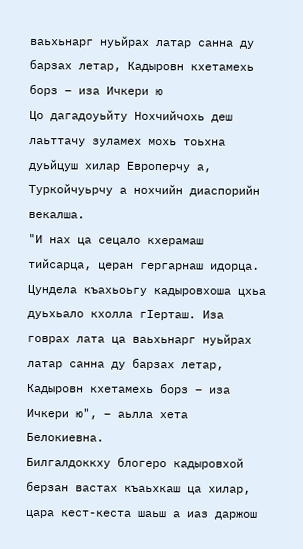ваьхьнарг нуьйрах латар санна ду барзах летар, Кадыровн кхетамехь борз – иза Ичкери ю
Цо дагадоуьйту Нохчийчохь деш лаьттачу зуламех мохь тоьхна дуьйцуш хилар Европерчу а, Туркойчуьрчу а нохчийн диаспорийн векалша.
"И нах ца сецало кхерамаш тийсарца, церан гергарнаш идорца. Цундела къахьоьгу кадыровхоша цхьа дуьхьало кхолла гIерташ. Иза говрах лата ца ваьхьнарг нуьйрах латар санна ду барзах летар, Кадыровн кхетамехь борз – иза Ичкери ю", – аьлла хета Белокиевна.
Билгалдоккху блогеро кадыровхой берзан вастах къаьхкаш ца хилар, цара кест-кеста шаьш а иаз даржош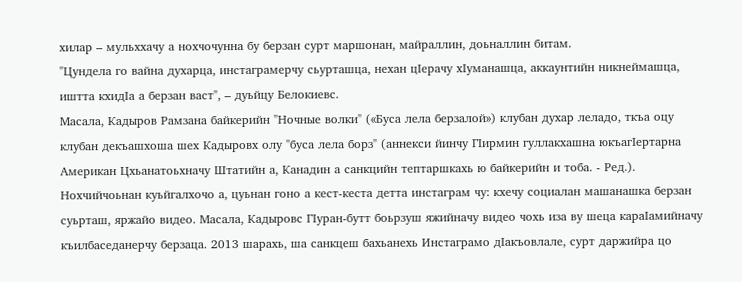хилар – мульххачу а нохчочунна бу берзан сурт маршонан, майраллин, доьналлин битам.
"Цундела го вайна духарца, инстаграмерчу сьурташца, нехан цIерачу хIуманашца, аккаунтийн никнеймашца, иштта кхидIа а берзан васт", – дуьйцу Белокиевс.
Масала, Кадыров Рамзана байкерийн "Ночные волки" («Буса лела берзалой») клубан духар леладо, ткъа оцу клубан декъашхоша шех Кадыровх олу "буса лела борз" (аннекси йинчу ГIирмин гуллакхашна юкъагIертарна Американ Цхьанатоьхначу Штатийн а, Канадин а санкцийн тептаршкахь ю байкерийн и тоба. - Ред.).
Нохчийчоьнан куьйгалхочо а, цуьнан гоно а кест-кеста детта инстаграм чу: кхечу социалан машанашка берзан суьрташ, яржайо видео. Масала, Кадыровс ГIуран-бутт боьрзуш яжийначу видео чохь иза ву шеца караIамийначу къилбаседанерчу берзаца. 2013 шарахь, ша санкцеш бахьанехь Инстаграмо дIакъовлале, сурт даржийра цо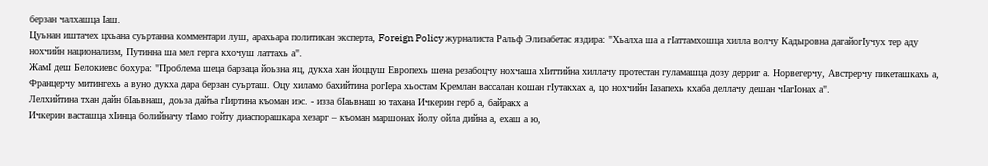берзан чалхашца Iаш.
Цуьнан иштачех цхьана суьртанна комментари луш, арахьара политикан эксперта, Foreign Policy журналиста Ральф Элизабетас яздира: "Хьалха ша а гIаттамхошца хилла волчу Кадыровна дагайогIучух тер аду нохчийн национализм, Путинна ша мел герга кхочуш латтахь а".
ЖамI деш Белокиевс бохура: "Проблема шеца барзаца йоьзна яц, дукха хан йоццуш Европехь шена резабоцчу нохчаша хIиттийна хиллачу протестан гуламашца дозу дерриг а. Норвегерчу, Австрерчу пикеташкахь а, Францерчу митингехь а вуно дукха дара берзан суьрташ. Оцу хиламо бахийтина рогIера хьостам Кремлан вассалан кошан гIутакхах а, цо нохчийн Iазапехь кхаба деллачу дешан чIагIонах а".
Лелхийтина тхан дайн бIаьвнаш, доьза дайъа гIиртина къоман иэс. - изза бIаьвнаш ю тахана Ичкерин герб а, байракх а
Ичкерин васташца хIинца болийначу тIамо гойту диаспорашкара хезарг – къоман маршонах йолу ойла дийна а, ехаш а ю,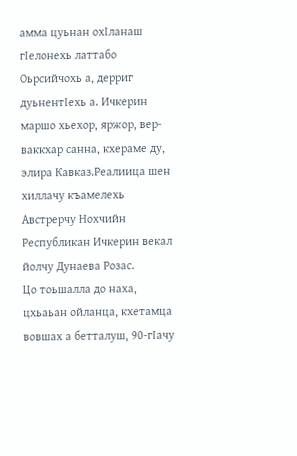амма цуьнан охIланаш гIелонехь латтабо Оьрсийчохь а, дерриг дуьнентIехь а. Ичкерин маршо хьехор, яржор, вер-ваккхар санна, кхераме ду, элира Кавказ.Реалиица шен хиллачу къамелехь Австрерчу Нохчийн Республикан Ичкерин векал йолчу Дунаева Розас.
Цо тоьшалла до наха, цхьаьан ойланца, кхетамца вовшах а бетталуш, 90-гIачу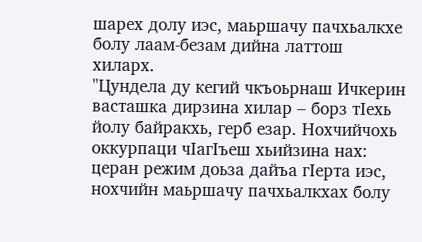шарех долу иэс, маьршачу пачхьалкхе болу лаам-безам дийна латтош хиларх.
"Цундела ду кегий чкъоьрнаш Ичкерин васташка дирзина хилар – борз тIехь йолу байракхь, герб езар. Нохчийчохь оккурпаци чIагIъеш хьийзина нах: церан режим доьза дайъа гIерта иэс, нохчийн маьршачу пачхьалкхах болу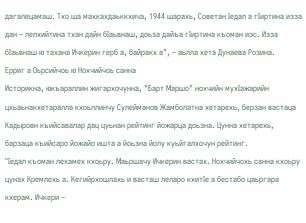дагалецамаш. Тхо ша махкахдаьккхича, 1944 шарахь, Советан Iедал а гIиртина изза дан – лелхийтина тхан дайн бIаьвнаш, доьза дайъа гIиртина къоман иэс. Изза бIаьвнаш ю тахана Ичкерин герб а, байракх а", – аьлла хета Дунаева Розина.
Ерриг а Оьрсийчоь ю Нохчийчоь санна
Историкна, юкъараллин жигархочунна, "Барт Маршо" нохчийн мухIажарийн цхьаьнакхетаралла кхоьллинчу Сулейманов Жамболатна хетарехь, берзан вастаца Кадыровн къийсавалар дац цуьнан рейтинг йожарца доьзна. Цунна хетарехь, барзаца къийсаро йожайо ишта а йоьзна йолу куьйгалхочун рейтинг.
"Iедал къоман лехамех кхоьру. Маьршачу Ичкерин вастах. Нохчийчохь санна кхоьру цунах Кремлехь а. Кегийрхошлахь и васташ леларо кхитIе а бестабо цаьргара кхерам. Ичкери –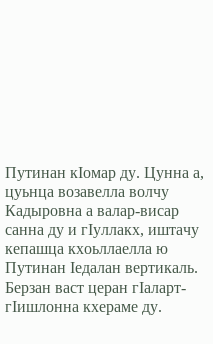Путинан кIомар ду. Цунна а, цуьнца возавелла волчу Кадыровна а валар-висар санна ду и гIуллакх, иштачу кепашца кхоьллаелла ю Путинан Iедалан вертикаль. Берзан васт церан гIаларт-гIишлонна кхераме ду.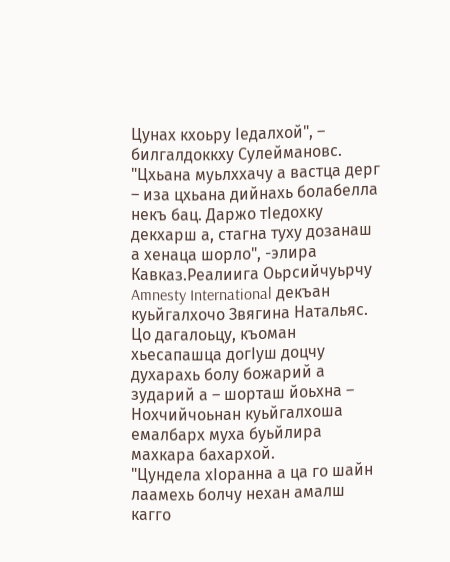Цунах кхоьру Iедалхой", – билгалдоккху Сулеймановс.
"Цхьана муьлххачу а вастца дерг – иза цхьана дийнахь болабелла некъ бац. Даржо тIедохку декхарш а, стагна туху дозанаш а хенаца шорло", -элира Кавказ.Реалиига Оьрсийчуьрчу Amnesty International декъан куьйгалхочо Звягина Натальяс.
Цо дагалоьцу, къоман хьесапашца догIуш доцчу духарахь болу божарий а зударий а – шорташ йоьхна – Нохчийчоьнан куьйгалхоша емалбарх муха буьйлира махкара бахархой.
"Цундела хIоранна а ца го шайн лаамехь болчу нехан амалш кагго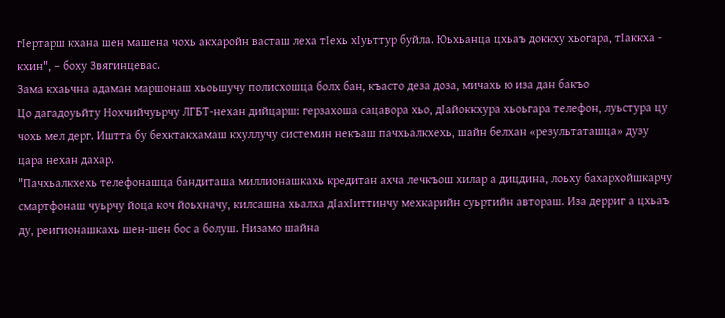гIертарш кхана шен машена чохь акхаройн васташ леха тIехь хIуьттур буйла. Юьхьанца цхьаъ доккху хьогара, тIаккха - кхин", – боху Звягинцевас.
Зама кхаьчна адаман маршонаш хьоьшучу полисхошца болх бан, къасто деза доза, мичахь ю иза дан бакъо
Цо дагадоуьйту Нохчийчуьрчу ЛГБТ-нехан дийцарш: герзахоша сацавора хьо, дIайоккхура хьоьгара телефон, луьстура цу чохь мел дерг. Иштта бу бехктакхамаш кхуллучу системин некъаш пачхьалкхехь, шайн белхан «результаташца» дузу цара нехан дахар.
"Пачхьалкхехь телефонашца бандиташа миллионашкахь кредитан ахча лечкъош хилар а дицдина, лоьху бахархойшкарчу смартфонаш чуьрчу йоца коч йоьхначу, килсашна хьалха дIахIиттинчу мехкарийн суьртийн автораш. Иза дерриг а цхьаъ ду, реигионашкахь шен-шен бос а болуш. Низамо шайна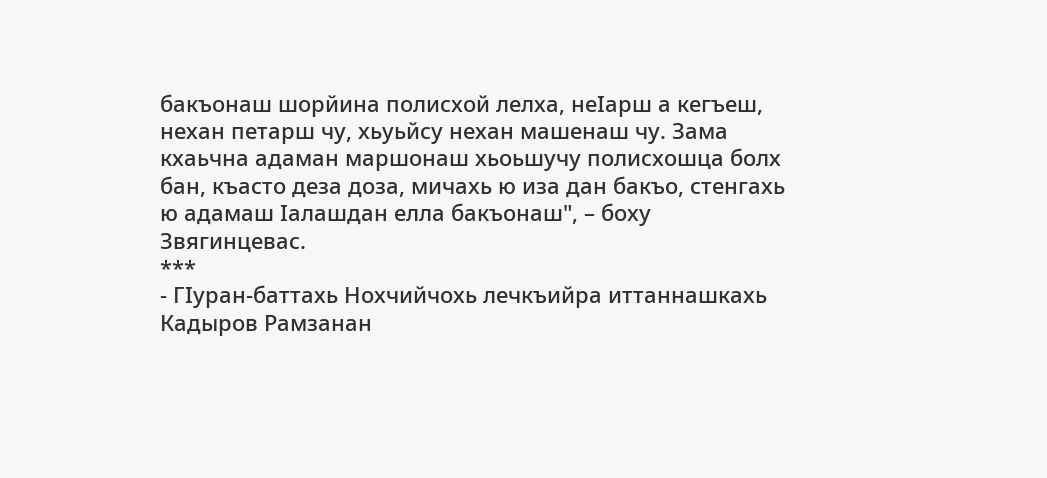бакъонаш шорйина полисхой лелха, неIарш а кегъеш, нехан петарш чу, хьуьйсу нехан машенаш чу. Зама кхаьчна адаман маршонаш хьоьшучу полисхошца болх бан, къасто деза доза, мичахь ю иза дан бакъо, стенгахь ю адамаш Iалашдан елла бакъонаш", – боху Звягинцевас.
***
- ГIуран-баттахь Нохчийчохь лечкъийра иттаннашкахь Кадыров Рамзанан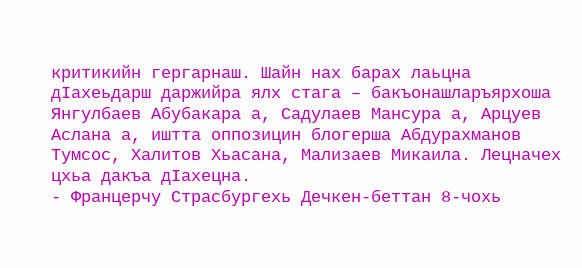критикийн гергарнаш. Шайн нах барах лаьцна дIахеьдарш даржийра ялх стага – бакъонашларъярхоша Янгулбаев Абубакара а, Садулаев Мансура а, Арцуев Аслана а, иштта оппозицин блогерша Абдурахманов Тумсос, Халитов Хьасана, Мализаев Микаила. Лецначех цхьа дакъа дIахецна.
- Францерчу Страсбургехь Дечкен-беттан 8-чохь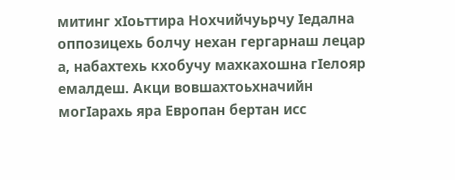митинг хIоьттира Нохчийчуьрчу Iедална оппозицехь болчу нехан гергарнаш лецар а, набахтехь кхобучу махкахошна гIелояр емалдеш. Акци вовшахтоьхначийн могIарахь яра Европан бертан исс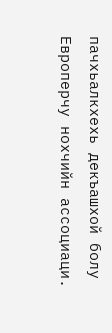пачхьалкхехь декъашхой болу Европерчу нохчийн ассоциаци.